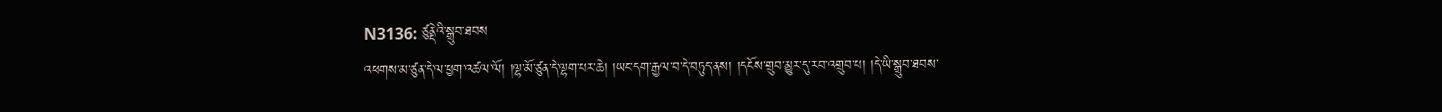N3136: ཙུནྡེའི་སྒྲུབ་ཐབས
འཕགས་མ་ཙུན་དེ་ལ་ཕྱག་འཚལ་ལོ། །ལྷ་མོ་ཙུན་དེ་ལྷག་པར་ཆེ། །ཡང་དག་རྒྱལ་བ་དེ་བཏུད་ནས། །དངོས་གྲུབ་མྱུར་དུ་རབ་འགྲུབ་པ། །དེ་ཡི་སྒྲུབ་ཐབས་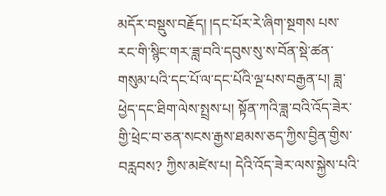མདོར་བསྡུས་བརྗོད། །དང་པོར་རེ་ཞིག་སྔགས པས་རང་གི་སྙིང་གར་ཟླ་བའི་དབུས་སུ་ས་བོན་སྡེ་ཚན་གསུམ་པའི་དང་པོ་ལ་དང་པོའི་ལྔ་པས་བརྒྱན་པ། ཟླ་ཕྱེད་དང་ཐིག་ལེས་སྤྲས་པ། སྟོན་ཀའི་ཟླ་བའི་འོད་ཟེར་གྱི་ཕྲེང་བ་ཅན་སངས་རྒྱས་ཐམས་ཅད་ཀྱིས་བྱིན་གྱིས་བརླབས? ཀྱིས་མཛེས་པ། དེའི་འོད་ཟེར་ལས་སྐྱེས་པའི་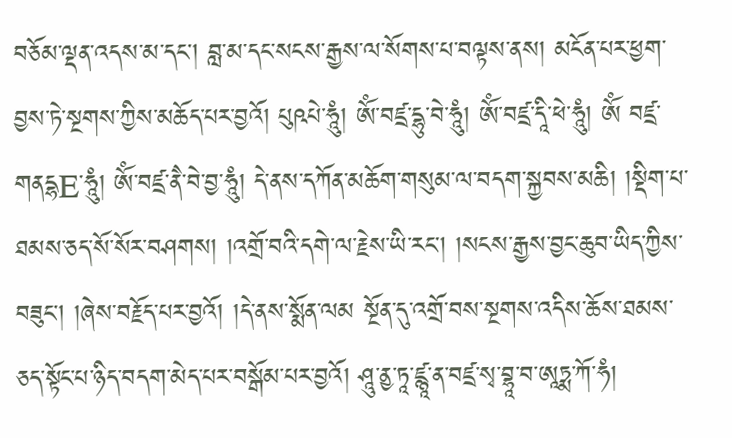བཅོམ་ལྡན་འདས་མ་དང། བླ་མ་དང་སངས་རྒྱས་ལ་སོགས་པ་བལྟས་ནས། མངོན་པར་ཕྱག་བྱས་ཏེ་སྔགས་ཀྱིས་མཆོད་པར་བྱའོ། པུཥཔེ་ཧཱུཾ། ཨོཾ་བཛྲ་དྷུ་བེ་ཧཱུཾ། ཨོཾ་བཛྲ་དཱི་ཕེ་ཧཱུཾ། ཨོཾ བཛྲ་གནདྷE་ཧཱུཾ། ཨོཾ་བཛྲ་ནཻ་བེ་བྱ་ཧཱུཾ། དེ་ནས་དཀོན་མཆོག་གསུམ་ལ་བདག་སྐྱབས་མཆི། །སྡིག་པ་ཐམས་ཅད་སོ་སོར་བཤགས། །འགྲོ་བའི་དགེ་ལ་རྗེས་ཡི་རང། །སངས་རྒྱས་བྱང་ཆུབ་ཡིད་ཀྱིས་བཟུང། །ཞེས་བརྗོད་པར་བྱའོ། །དེ་ནས་སྨོན་ལམ སྔོན་དུ་འགྲོ་བས་སྔགས་འདིས་ཆོས་ཐམས་ཅད་སྟོང་པ་ཉིད་བདག་མེད་པར་བསྒོམ་པར་བྱའོ། ཤཱུ་ནྱ་ཏཱ་ཛྙཱ་ན་བཛྲ་སྭ་བྷཱ་བ་ཨཱཏྨ་ཀོ་ཧཾ།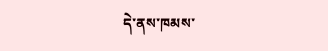དེ་ནས་ཁམས་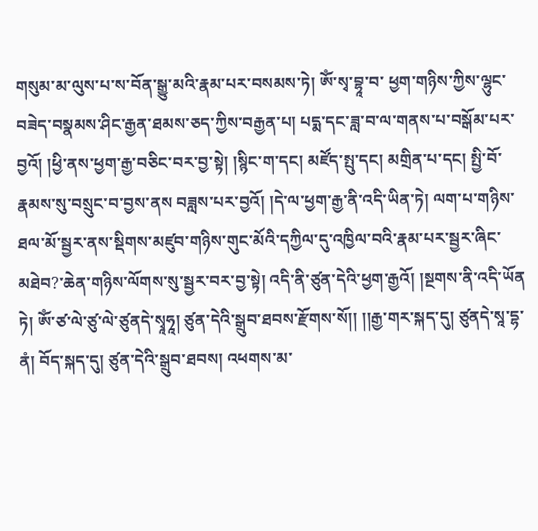གསུམ་མ་ལུས་པ་ས་བོན་སྒྱུ་མའི་རྣམ་པར་བསམས་ཏེ། ཨོཾ་སྭ་བྷཱ་བ་ ཕྱག་གཉིས་ཀྱིས་ལྷུང་བཟེད་བསྣམས་ཤིང་རྒྱན་ཐམས་ཅད་ཀྱིས་བརྒྱན་པ། པདྨ་དང་ཟླ་བ་ལ་གནས་པ་བསྒོམ་པར་བྱའོ། །ཕྱི་ནས་ཕྱག་རྒྱ་བཅིང་བར་བྱ་སྟེ། །སྙིང་ག་དང། མཛོད་སྤུ་དང། མགྲིན་པ་དང། སྤྱི་བོ་རྣམས་སུ་བསྲུང་བ་བྱས་ནས བཟླས་པར་བྱའོ། །དེ་ལ་ཕྱག་རྒྱ་ནི་འདི་ཡིན་ཏེ། ལག་པ་གཉིས་ཐལ་མོ་སྦྱར་ནས་སྡིགས་མཛུབ་གཉིས་གུང་མོའི་དཀྱིལ་དུ་འཁྱིལ་བའི་རྣམ་པར་སྦྱར་ཞིང་མཐེབ?་ཆེན་གཉིས་ལོགས་སུ་སྦྱར་བར་བྱ་སྟེ། འདི་ནི་ཙུན་དེའི་ཕྱག་རྒྱའོ། །སྔགས་ནི་འདི་ཡོན ཏེ། ཨོཾ་ཙ་ལེ་ཙུ་ལེ་ཙུནདེ་སྭཱཧཱ། ཙུན་དེའི་སྒྲུབ་ཐབས་རྫོགས་སོ།། །།རྒྱ་གར་སྐད་དུ། ཙུནདེ་སཱ་དྷ་ནཾ། བོད་སྐད་དུ། ཙུན་དེའི་སྒྲུབ་ཐབས། འཕགས་མ་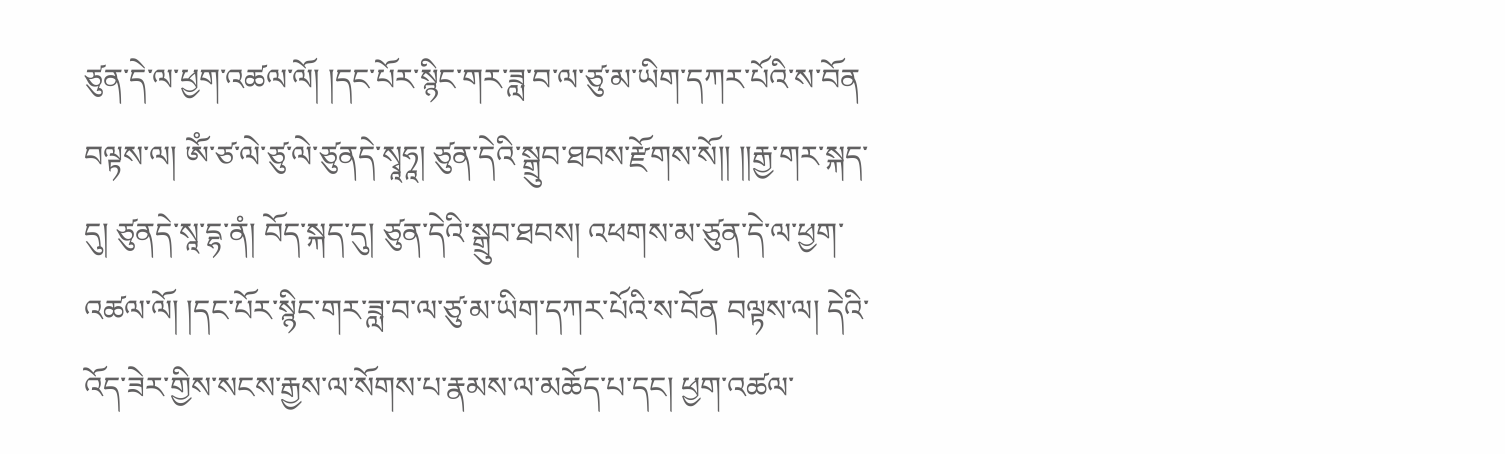ཙུན་དེ་ལ་ཕྱག་འཚལ་ལོ། །དང་པོར་སྙིང་གར་ཟླ་བ་ལ་ཙུ་མ་ཡིག་དཀར་པོའི་ས་བོན བལྟས་ལ། ཨོཾ་ཙ་ལེ་ཙུ་ལེ་ཙུནདེ་སྭཱཧཱ། ཙུན་དེའི་སྒྲུབ་ཐབས་རྫོགས་སོ།། །།རྒྱ་གར་སྐད་དུ། ཙུནདེ་སཱ་དྷ་ནཾ། བོད་སྐད་དུ། ཙུན་དེའི་སྒྲུབ་ཐབས། འཕགས་མ་ཙུན་དེ་ལ་ཕྱག་འཚལ་ལོ། །དང་པོར་སྙིང་གར་ཟླ་བ་ལ་ཙུ་མ་ཡིག་དཀར་པོའི་ས་བོན བལྟས་ལ། དེའི་འོད་ཟེར་གྱིས་སངས་རྒྱས་ལ་སོགས་པ་རྣམས་ལ་མཆོད་པ་དང། ཕྱག་འཚལ་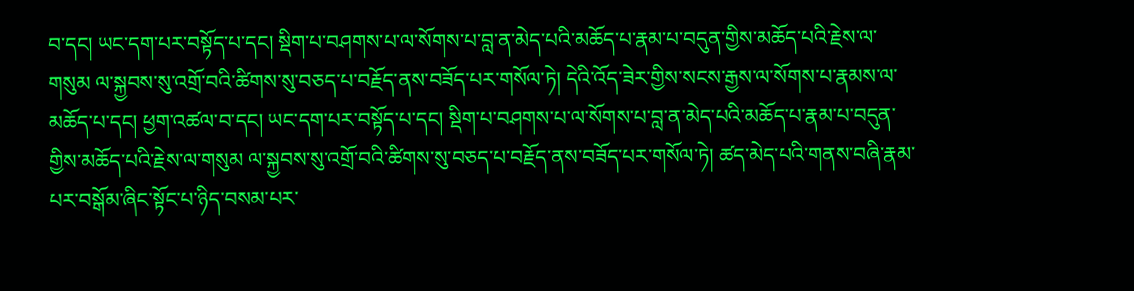བ་དང། ཡང་དག་པར་བསྟོད་པ་དང། སྡིག་པ་བཤགས་པ་ལ་སོགས་པ་བླ་ན་མེད་པའི་མཆོད་པ་རྣམ་པ་བདུན་གྱིས་མཆོད་པའི་རྗེས་ལ་གསུམ ལ་སྐྱབས་སུ་འགྲོ་བའི་ཚིགས་སུ་བཅད་པ་བརྗོད་ནས་བཟོད་པར་གསོལ་ཏེ། དེའི་འོད་ཟེར་གྱིས་སངས་རྒྱས་ལ་སོགས་པ་རྣམས་ལ་མཆོད་པ་དང། ཕྱག་འཚལ་བ་དང། ཡང་དག་པར་བསྟོད་པ་དང། སྡིག་པ་བཤགས་པ་ལ་སོགས་པ་བླ་ན་མེད་པའི་མཆོད་པ་རྣམ་པ་བདུན་གྱིས་མཆོད་པའི་རྗེས་ལ་གསུམ ལ་སྐྱབས་སུ་འགྲོ་བའི་ཚིགས་སུ་བཅད་པ་བརྗོད་ནས་བཟོད་པར་གསོལ་ཏེ། ཚད་མེད་པའི་གནས་བཞི་རྣམ་པར་བསྒོམ་ཞིང་སྟོང་པ་ཉིད་བསམ་པར་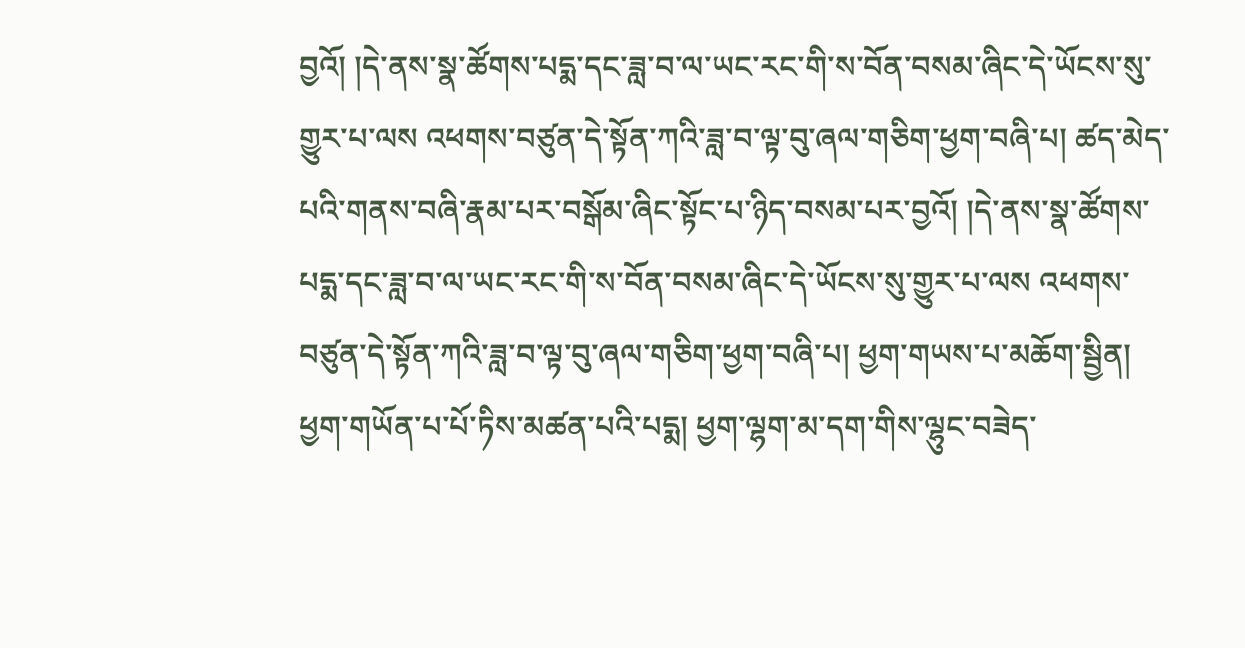བྱའོ། །དེ་ནས་སྣ་ཚོགས་པདྨ་དང་ཟླ་བ་ལ་ཡང་རང་གི་ས་བོན་བསམ་ཞིང་དེ་ཡོངས་སུ་གྱུར་པ་ལས འཕགས་བཙུན་དེ་སྟོན་ཀའི་ཟླ་བ་ལྟ་བུ་ཞལ་གཅིག་ཕྱག་བཞི་པ། ཚད་མེད་པའི་གནས་བཞི་རྣམ་པར་བསྒོམ་ཞིང་སྟོང་པ་ཉིད་བསམ་པར་བྱའོ། །དེ་ནས་སྣ་ཚོགས་པདྨ་དང་ཟླ་བ་ལ་ཡང་རང་གི་ས་བོན་བསམ་ཞིང་དེ་ཡོངས་སུ་གྱུར་པ་ལས འཕགས་བཙུན་དེ་སྟོན་ཀའི་ཟླ་བ་ལྟ་བུ་ཞལ་གཅིག་ཕྱག་བཞི་པ། ཕྱག་གཡས་པ་མཆོག་སྦྱིན། ཕྱག་གཡོན་པ་པོ་ཏིས་མཚན་པའི་པདྨ། ཕྱག་ལྷག་མ་དག་གིས་ལྷུང་བཟེད་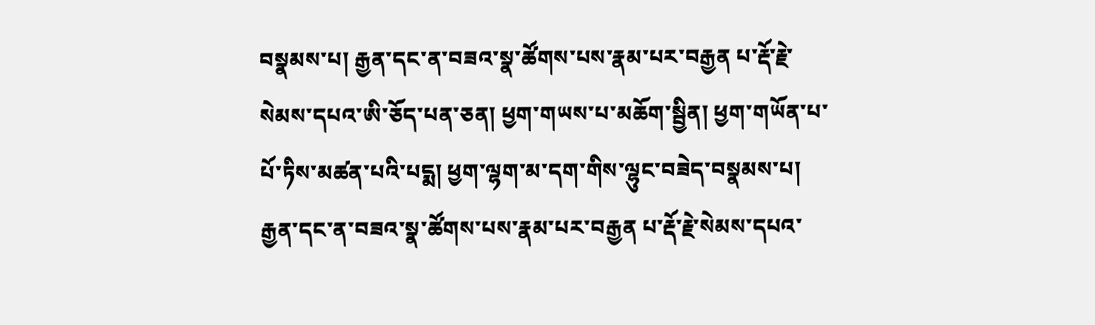བསྣམས་པ། རྒྱན་དང་ན་བཟའ་སྣ་ཚོགས་པས་རྣམ་པར་བརྒྱན པ་རྡོ་རྗེ་སེམས་དཔའ་ཨི་ཅོད་པན་ཅན། ཕྱག་གཡས་པ་མཆོག་སྦྱིན། ཕྱག་གཡོན་པ་པོ་ཏིས་མཚན་པའི་པདྨ། ཕྱག་ལྷག་མ་དག་གིས་ལྷུང་བཟེད་བསྣམས་པ། རྒྱན་དང་ན་བཟའ་སྣ་ཚོགས་པས་རྣམ་པར་བརྒྱན པ་རྡོ་རྗེ་སེམས་དཔའ་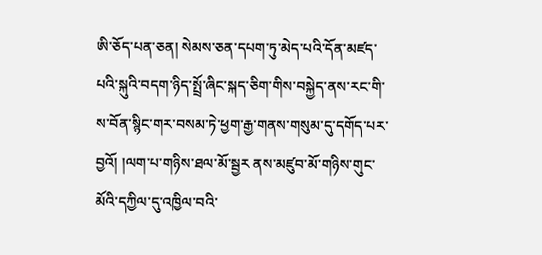ཨི་ཅོད་པན་ཅན། སེམས་ཅན་དཔག་ཏུ་མེད་པའི་དོན་མཛད་པའི་སྐུའི་བདག་ཉིད་སྤྲོ་ཞིང་སྐད་ཅིག་གིས་བསྐྱེད་ནས་རང་གི་ས་བོན་སྙིང་གར་བསམ་ཏེ་ཕྱག་རྒྱ་གནས་གསུམ་དུ་དགོད་པར་བྱའོ། །ལག་པ་གཉིས་ཐལ་མོ་སྦྱར ནས་མཛུབ་མོ་གཉིས་གུང་མོའི་དཀྱིལ་དུ་འཁྱིལ་བའི་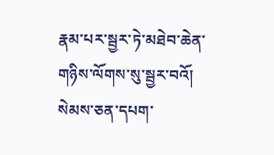རྣམ་པར་སྦྱར་ཏེ་མཐེབ་ཆེན་གཉིས་ལོགས་སུ་སྦྱར་བའོ། སེམས་ཅན་དཔག་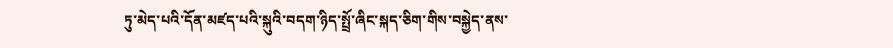ཏུ་མེད་པའི་དོན་མཛད་པའི་སྐུའི་བདག་ཉིད་སྤྲོ་ཞིང་སྐད་ཅིག་གིས་བསྐྱེད་ནས་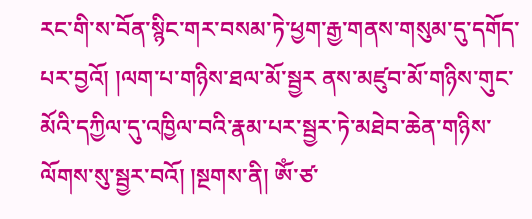རང་གི་ས་བོན་སྙིང་གར་བསམ་ཏེ་ཕྱག་རྒྱ་གནས་གསུམ་དུ་དགོད་པར་བྱའོ། །ལག་པ་གཉིས་ཐལ་མོ་སྦྱར ནས་མཛུབ་མོ་གཉིས་གུང་མོའི་དཀྱིལ་དུ་འཁྱིལ་བའི་རྣམ་པར་སྦྱར་ཏེ་མཐེབ་ཆེན་གཉིས་ལོགས་སུ་སྦྱར་བའོ། །སྔགས་ནི། ཨོཾ་ཙ་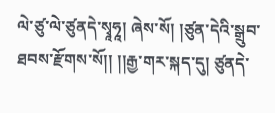ལེ་ཙུ་ལེ་ཙུནདེ་སྭཱཧཱ། ཞེས་སོ། །ཙུན་དེའི་སྒྲུབ་ཐབས་རྫོགས་སོ།། །།རྒྱ་གར་སྐད་དུ། ཙུནདེ་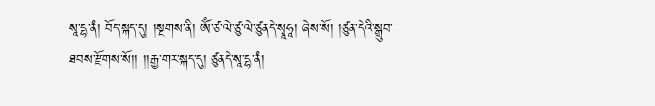སཱ་དྷ་ནཾ། བོད་སྐད་དུ། །སྔགས་ནི། ཨོཾ་ཙ་ལེ་ཙུ་ལེ་ཙུནདེ་སྭཱཧཱ། ཞེས་སོ། །ཙུན་དེའི་སྒྲུབ་ཐབས་རྫོགས་སོ།། །།རྒྱ་གར་སྐད་དུ། ཙུནདེ་སཱ་དྷ་ནཾ།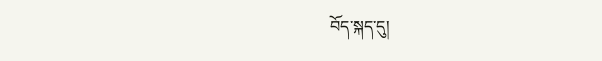བོད་སྐད་དུ།